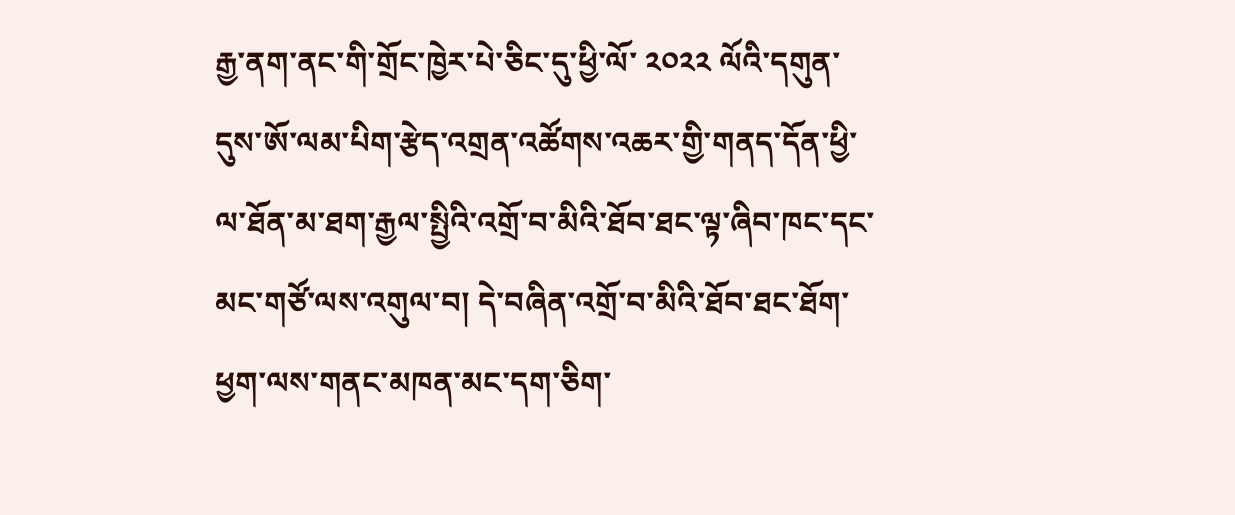རྒྱ་ནག་ནང་གི་གྲོང་ཁྱེར་པེ་ཅིང་དུ་ཕྱི་ལོ་ ༢༠༢༢ ལོའི་དགུན་དུས་ཨོ་ལམ་པིག་རྩེད་འགྲན་འཚོགས་འཆར་གྱི་གནད་དོན་ཕྱི་ལ་ཐོན་མ་ཐག་རྒྱལ་སྤྱིའི་འགྲོ་བ་མིའི་ཐོབ་ཐང་ལྟ་ཞིབ་ཁང་དང་མང་གཙོ་ལས་འགུལ་བ། དེ་བཞིན་འགྲོ་བ་མིའི་ཐོབ་ཐང་ཐོག་ཕྱག་ལས་གནང་མཁན་མང་དག་ཅིག་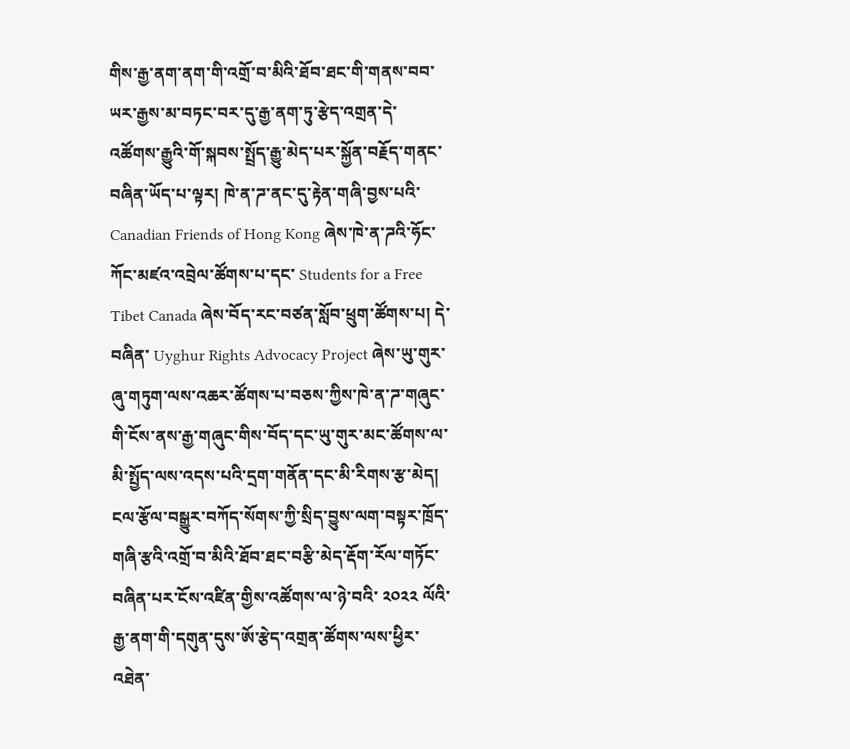གིས་རྒྱ་ནག་ནག་གི་འགྲོ་བ་མིའི་ཐོབ་ཐང་གི་གནས་བབ་ཡར་རྒྱས་མ་བཏང་བར་དུ་རྒྱ་ནག་ཏུ་རྩེད་འགྲན་དེ་འཚོགས་རྒྱུའི་གོ་སྐབས་སྤྲོད་རྒྱུ་མེད་པར་སྐྱོན་བརྗོད་གནང་བཞིན་ཡོད་པ་ལྟར། ཁེ་ན་ཌ་ནང་དུ་རྟེན་གཞི་བྱས་པའི་ Canadian Friends of Hong Kong ཞེས་ཁེ་ན་ཌའི་ཧོང་ཀོང་མཛའ་འབྲེལ་ཚོགས་པ་དང་ Students for a Free Tibet Canada ཞེས་བོད་རང་བཙན་སློབ་ཕྲུག་ཚོགས་པ། དེ་བཞིན་ Uyghur Rights Advocacy Project ཞེས་ཡུ་གུར་ཞུ་གཏུག་ལས་འཆར་ཚོགས་པ་བཅས་ཀྱིས་ཁེ་ན་ཌ་གཞུང་གི་ངོས་ནས་རྒྱ་གཞུང་གིས་བོད་དང་ཡུ་གུར་མང་ཚོགས་ལ་མི་སྤྱོད་ལས་འདས་པའི་དྲག་གནོན་དང་མི་རིགས་རྩ་མེད། ངལ་རྩོལ་བསྒྱུར་བཀོད་སོགས་ཀྱི་སྲིད་བྱུས་ལག་བསྟར་ཁྲོད་གཞི་རྩའི་འགྲོ་བ་མིའི་ཐོབ་ཐང་བརྩི་མེད་རྡོག་རོལ་གཏོང་བཞིན་པར་ངོས་འཛིན་གྱིས་འཚོགས་ལ་ཉེ་བའི་ ༢༠༢༢ ལོའི་རྒྱ་ནག་གི་དགུན་དུས་ཨོ་རྩེད་འགྲན་ཚོགས་ལས་ཕྱིར་འཐེན་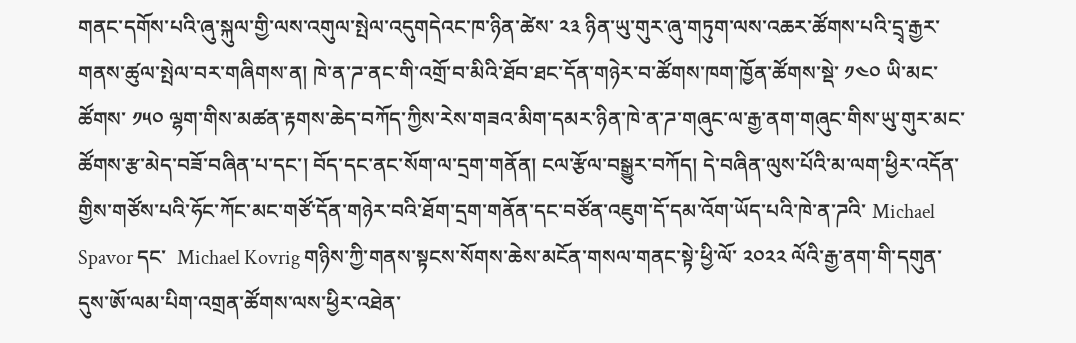གནང་དགོས་པའི་ཞུ་སྐུལ་གྱི་ལས་འགུལ་སྤེལ་འདུགདེའང་ཁ་ཉིན་ཚེས་ ༢༣ ཉིན་ཡུ་གུར་ཞུ་གཏུག་ལས་འཆར་ཚོགས་པའི་དྲྭ་རྒྱར་གནས་ཚུལ་སྤེལ་བར་གཞིགས་ན། ཁེ་ན་ཌ་ནང་གི་འགྲོ་བ་མིའི་ཐོབ་ཐང་དོན་གཉེར་བ་ཚོགས་ཁག་ཁྱོན་ཚོགས་སྡེ་ ༡༤༠ ཡི་མང་ཚོགས་ ༡༥༠ ལྷག་གིས་མཚན་རྟགས་ཆེད་བཀོད་ཀྱིས་རེས་གཟའ་མིག་དམར་ཉིན་ཁེ་ན་ཌ་གཞུང་ལ་རྒྱ་ནག་གཞུང་གིས་ཡུ་གུར་མང་ཚོགས་རྩ་མེད་བཟོ་བཞིན་པ་དང་། བོད་དང་ནང་སོག་ལ་དྲག་གནོན། ངལ་རྩོལ་བསྒྱུར་བཀོད། དེ་བཞིན་ལུས་པོའི་མ་ལག་ཕྱིར་འདོན་གྱིས་གཙོས་པའི་ཧོང་ཀོང་མང་གཙོ་དོན་གཉེར་བའི་ཐོག་དྲག་གནོན་དང་བཙོན་འཇུག་དོ་དམ་འོག་ཡོད་པའི་ཁེ་ན་ཌའི་ Michael Spavor དང་  Michael Kovrig གཉིས་ཀྱི་གནས་སྟངས་སོགས་ཆེས་མངོན་གསལ་གནང་སྟེ་ཕྱི་ལོ་ ༢༠༢༢ ལོའི་རྒྱ་ནག་གི་དགུན་དུས་ཨོ་ལམ་པིག་འགྲན་ཚོགས་ལས་ཕྱིར་འཐེན་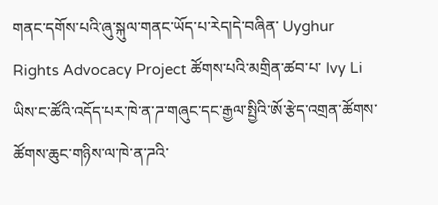གནང་དགོས་པའི་ཞུ་སྐུལ་གནང་ཡོད་པ་རེད།དེ་བཞིན་ Uyghur Rights Advocacy Project ཚོགས་པའི་མགྲིན་ཚབ་པ་ Ivy Li ཡིས་ང་ཚོའི་འདོད་པར་ཁེ་ན་ཌ་གཞུང་དང་རྒྱལ་སྤྱིའི་ཨོ་རྩེད་འགྲན་ཚོགས་ཚོགས་ཆུང་གཉིས་ལ་ཁེ་ན་ཌའི་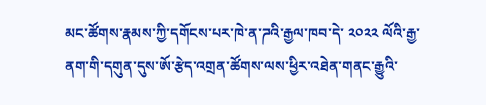མང་ཚོགས་རྣམས་ཀྱི་དགོངས་པར་ཁེ་ན་ཌའི་རྒྱལ་ཁབ་དེ་ ༢༠༢༢ ལོའི་རྒྱ་ནག་གི་དགུན་དུས་ཨོ་རྩེད་འགྲན་ཚོགས་ལས་ཕྱིར་འཐེན་གནང་རྒྱུའི་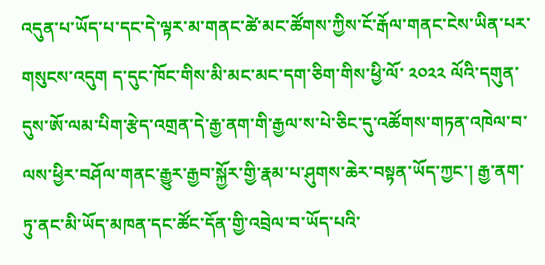འདུན་པ་ཡོད་པ་དང་དེ་ལྟར་མ་གནང་ཚེ་མང་ཚོགས་ཀྱིས་ངོ་རྒོལ་གནང་ངེས་ཡིན་པར་གསུངས་འདུག ད་དུང་ཁོང་གིས་མི་མང་མང་དག་ཅིག་གིས་ཕྱི་ལོ་ ༢༠༢༢ ལོའི་དགུན་དུས་ཨོ་ལམ་པིག་རྩེད་འགྲན་དེ་རྒྱ་ནག་གི་རྒྱལ་ས་པེ་ཅིང་དུ་འཚོགས་གཏན་འཁེལ་བ་ལས་ཕྱིར་བཤོལ་གནང་རྒྱུར་རྒྱབ་སྐྱོར་གྱི་རྣམ་པ་ཤུགས་ཆེར་བསྟན་ཡོད་ཀྱང་། རྒྱ་ནག་ཏུ་ནང་མི་ཡོད་མཁན་དང་ཚོང་དོན་གྱི་འབྲེལ་བ་ཡོད་པའི་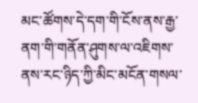མང་ཚོགས་དེ་དག་གི་ངོས་ནས་རྒྱ་ནག་གི་གནོན་ཤུགས་ལ་འཇིགས་ནས་རང་ཉིད་ཀྱི་མིང་མངོན་གསལ་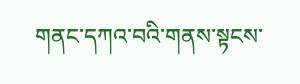གནང་དཀའ་བའི་གནས་སྟངས་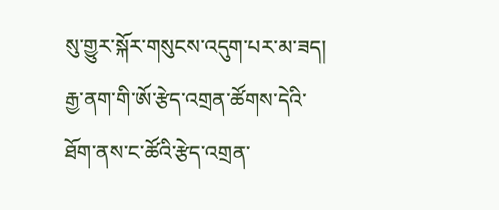སུ་གྱུར་སྐོར་གསུངས་འདུག་པར་མ་ཟད། རྒྱ་ནག་གི་ཨོ་རྩེད་འགྲན་ཚོགས་དེའི་ཐོག་ནས་ང་ཚོའི་རྩེད་འགྲན་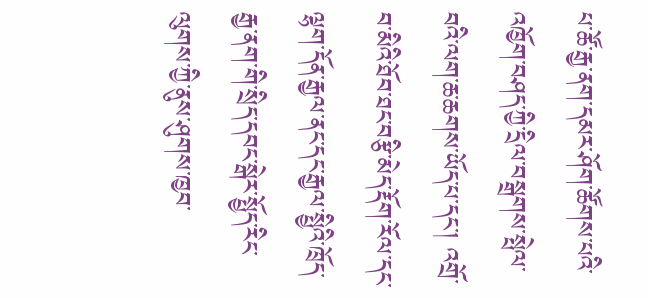པ་ཚོ་རྒྱ་ནག་དམར་ཤོག་ཚོགས་པའི་འཁྱོག་བཤད་ཀྱི་དྲིལ་བསྒྲགས་སྤེལ་བའི་ལག་ཆ་ཆགས་ཡོད་པ་དང་། འགྲོ་བ་མིའི་ཐོབ་ཐང་བརྩི་མེད་རྡོག་རོལ་དང་ལྷག་དོན་རྒྱལ་ནང་དང་རྒྱལ་སྤྱིའི་ཁྲོད་རྒྱ་ནག་གི་སྲིད་དབང་སྒེར་སྤྱོད་རིང་ལུགས་ཀྱི་ནུས་ཤུགས་ཁྱབ་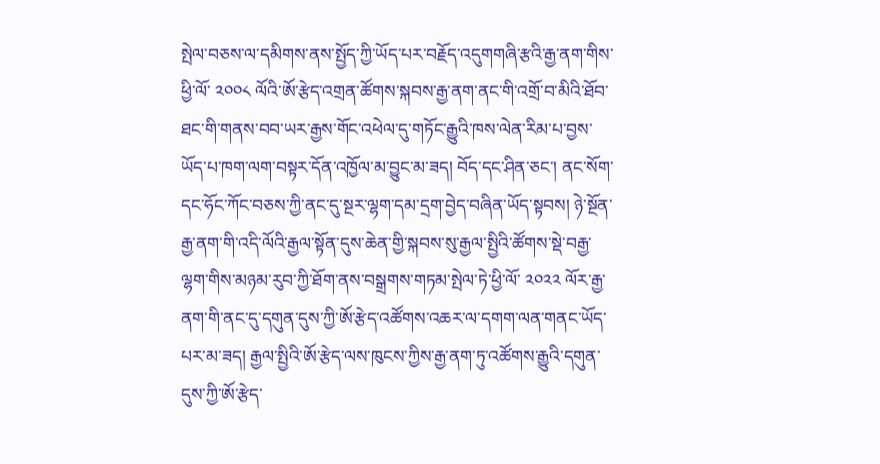སྤེལ་བཅས་ལ་དམིགས་ནས་སྤྱོད་ཀྱི་ཡོད་པར་བརྗོད་འདུགགཞི་རྩའི་རྒྱ་ནག་གིས་ཕྱི་ལོ་ ༢༠༠༨ ལོའི་ཨོ་རྩེད་འགྲན་ཚོགས་སྐབས་རྒྱ་ནག་ནང་གི་འགྲོ་བ་མིའི་ཐོབ་ཐང་གི་གནས་བབ་ཡར་རྒྱས་གོང་འཕེལ་དུ་གཏོང་རྒྱུའི་ཁས་ལེན་རིམ་པ་བྱས་ཡོད་པ་ཁག་ལག་བསྟར་དོན་འཁྱོལ་མ་བྱུང་མ་ཟད། བོད་དང་ཤིན་ཅང་། ནང་སོག་དང་ཧོང་ཀོང་བཅས་ཀྱི་ནང་དུ་སྔར་ལྷག་དམ་དྲག་བྱེད་བཞིན་ཡོད་སྟབས། ཉེ་སྔོན་རྒྱ་ནག་གི་འདི་ལོའི་རྒྱལ་སྟོན་དུས་ཆེན་གྱི་སྐབས་སུ་རྒྱལ་སྤྱིའི་ཚོགས་སྡེ་བརྒྱ་ལྷག་གིས་མཉམ་རུབ་ཀྱི་ཐོག་ནས་བསྒྲགས་གཏམ་སྤེལ་ཏེ་ཕྱི་ལོ་ ༢༠༢༢ ལོར་རྒྱ་ནག་གི་ནང་དུ་དགུན་དུས་ཀྱི་ཨོ་རྩེད་འཚོགས་འཆར་ལ་དགག་ལན་གནང་ཡོད་པར་མ་ཟད། རྒྱལ་སྤྱིའི་ཨོ་རྩེད་ལས་ཁུངས་ཀྱིས་རྒྱ་ནག་ཏུ་འཚོགས་རྒྱུའི་དགུན་དུས་ཀྱི་ཨོ་རྩེད་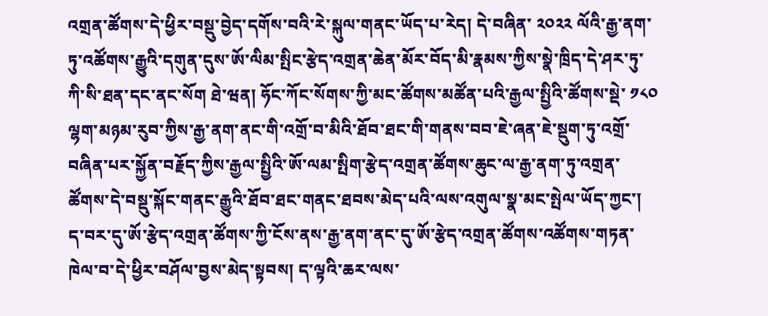འགྲན་ཚོགས་དེ་ཕྱིར་བསྡུ་བྱེད་དགོས་བའི་རེ་སྐུལ་གནང་ཡོད་པ་རེད། དེ་བཞིན་ ༢༠༢༢ ལོའི་རྒྱ་ནག་ཏུ་འཚོགས་རྒྱུའི་དགུན་དུས་ཨོ་ལིམ་སྤིང་རྩེད་འགྲན་ཆེན་མོར་བོད་མི་རྣམས་ཀྱིས་སྣེ་ཁྲིད་དེ་ཤར་ཏུ་ཀི་སི་ཐན་དང་ནང་སོག ཐེ་ཝན། ཧོང་ཀོང་སོགས་ཀྱི་མང་ཚོགས་མཚོན་པའི་རྒྱལ་སྤྱིའི་ཚོགས་སྡེ་ ༡༨༠ ལྷག་མཉམ་རུབ་ཀྱིས་རྒྱ་ནག་ནང་གི་འགྲོ་བ་མིའི་ཐོབ་ཐང་གི་གནས་བབ་ཇེ་ཞན་ཇེ་སྡུག་ཏུ་འགྲོ་བཞིན་པར་སྐྱོན་བརྗོད་ཀྱིས་རྒྱལ་སྤྱིའི་ཨོ་ལམ་སྤིག་རྩེད་འགྲན་ཚོགས་ཆུང་ལ་རྒྱ་ནག་ཏུ་འགྲན་ཚོགས་དེ་བསྡུ་སྐོང་གནང་རྒྱུའི་ཐོབ་ཐང་གནང་ཐབས་མེད་པའི་ལས་འགུལ་སྣ་མང་སྤེལ་ཡོད་ཀྱང་། ད་བར་དུ་ཨོ་རྩེད་འགྲན་ཚོགས་ཀྱི་ངོས་ནས་རྒྱ་ནག་ནང་དུ་ཨོ་རྩེད་འགྲན་ཚོགས་འཚོགས་གཏན་ཁེལ་བ་དེ་ཕྱིར་བཤོལ་བྱས་མེད་སྟབས། ད་ལྟའི་ཆར་ལས་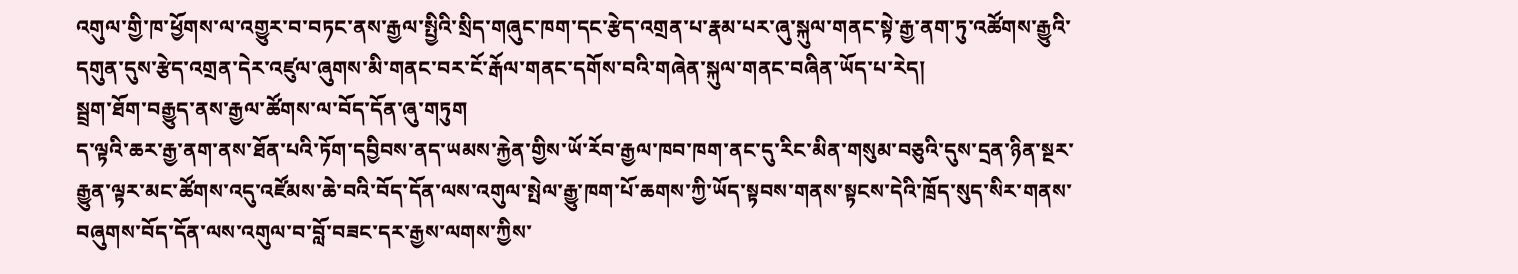འགུལ་གྱི་ཁ་ཕྱོགས་ལ་འགྱུར་བ་བཏང་ནས་རྒྱལ་སྤྱིའི་སྲིད་གཞུང་ཁག་དང་རྩེད་འགྲན་པ་རྣམ་པར་ཞུ་སྐུལ་གནང་སྟེ་རྒྱ་ནག་ཏུ་འཚོགས་རྒྱུའི་དགུན་དུས་རྩེད་འགྲན་དེར་འཛུལ་ཞུགས་མི་གནང་བར་ངོ་རྒོལ་གནང་དགོས་བའི་གཞེན་སྐུལ་གནང་བཞིན་ཡོད་པ་རེད།
སྦྲག་ཐོག་བརྒྱུད་ནས་རྒྱལ་ཚོགས་ལ་བོད་དོན་ཞུ་གཏུག
ད་ལྟའི་ཆར་རྒྱ་ནག་ནས་ཐོན་པའི་ཏོག་དབྱིབས་ནད་ཡམས་རྐྱེན་གྱིས་ཡོ་རོབ་རྒྱལ་ཁབ་ཁག་ནང་དུ་རིང་མིན་གསུམ་བཅུའི་དུས་དྲན་ཉིན་སྔར་རྒྱུན་ལྟར་མང་ཚོགས་འདུ་འཛོམས་ཆེ་བའི་བོད་དོན་ལས་འགུལ་སྤེལ་རྒྱུ་ཁག་པོ་ཆགས་ཀྱི་ཡོད་སྟབས་གནས་སྟངས་དེའི་ཁྲོད་སུད་སིར་གནས་བཞུགས་བོད་དོན་ལས་འགུལ་བ་བློ་བཟང་དར་རྒྱས་ལགས་ཀྱིས་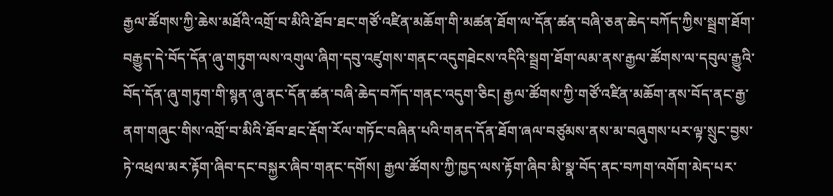རྒྱལ་ཚོགས་ཀྱི་ཆེས་མཐོའི་འགྲོ་བ་མིའི་ཐོབ་ཐང་གཙོ་འཛིན་མཆོག་གི་མཚན་ཐོག་ལ་དོན་ཚན་བཞི་ཅན་ཆེད་བཀོད་ཀྱིས་སྦྲག་ཐོག་བརྒྱུད་དེ་བོད་དོན་ཞུ་གཏུག་ལས་འགུལ་ཞིག་དབུ་འཛུགས་གནང་འདུགཐེངས་འདིའི་སྦྲག་ཐོག་ལམ་ནས་རྒྱལ་ཚོགས་ལ་དབུལ་རྒྱུའི་བོད་དོན་ཞུ་གཏུག་གི་སྙན་ཞུ་ནང་དོན་ཚན་བཞི་ཆེད་བཀོད་གནང་འདུག་ཅིང། རྒྱལ་ཚོགས་ཀྱི་གཙོ་འཛིན་མཆོག་ནས་བོད་ནང་རྒྱ་ནག་གཞུང་གིས་འགྲོ་བ་མིའི་ཐོབ་ཐང་རྡོག་རོལ་གཏོང་བཞིན་པའི་གནད་དོན་ཐོག་ཞལ་བཙུམས་ནས་མ་བཞུགས་པར་ལྟ་སྲུང་བྱས་ཏེ་འཕྲལ་མར་རྟོག་ཞིབ་དང་བསྐྱར་ཞིབ་གནང་དགོས། རྒྱལ་ཚོགས་ཀྱི་ཁྱད་ལས་རྟོག་ཞིབ་མི་སྣ་བོད་ནང་བཀག་འགོག་མེད་པར་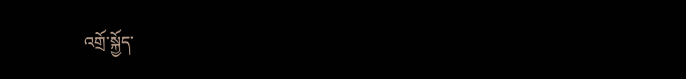འགྲོ་སྐྱོད་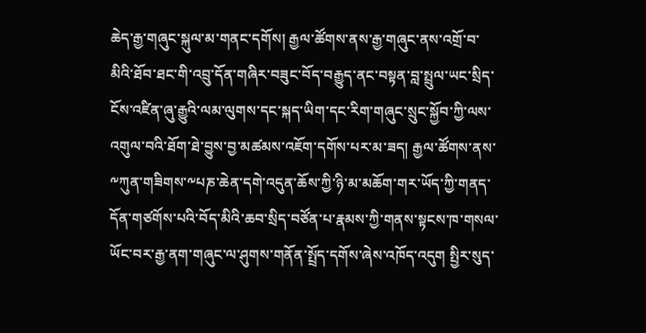ཆེད་རྒྱ་གཞུང་སྐུལ་མ་གནང་དགོས། རྒྱལ་ཚོགས་ནས་རྒྱ་གཞུང་ནས་འགྲོ་བ་མིའི་ཐོབ་ཐང་གི་འབྲུ་དོན་གཞིར་བཟུང་བོད་བརྒྱུད་ནང་བསྟན་བླ་སྤྲུལ་ཡང་སྲིད་ངོས་འཛིན་ཞུ་རྒྱུའི་ལམ་ལུགས་དང་སྐད་ཡིག་དང་རིག་གཞུང་སྲུང་སྐྱོབ་ཀྱི་ལས་འགུལ་བའི་ཐོག་ཐེ་བྱུས་བྱ་མཚམས་འཇོག་དགོས་པར་མ་ཟད། རྒྱལ་ཚོགས་ནས་༸ཀུན་གཟིགས་༸པཎ་ཆེན་དགེ་འདུན་ཆོས་ཀྱི་ཉི་མ་མཆོག་གར་ཡོད་ཀྱི་གནད་དོན་གཙགོས་པའི་བོད་མིའི་ཆབ་སྲིད་བཙོན་པ་རྣམས་ཀྱི་གནས་སྟངས་ཁ་གསལ་ཡོང་བར་རྒྱ་ནག་གཞུང་ལ་ཤུགས་གནོན་སྤྲོད་དགོས་ཞེས་འཁོད་འདུག སྤྱིར་སུད་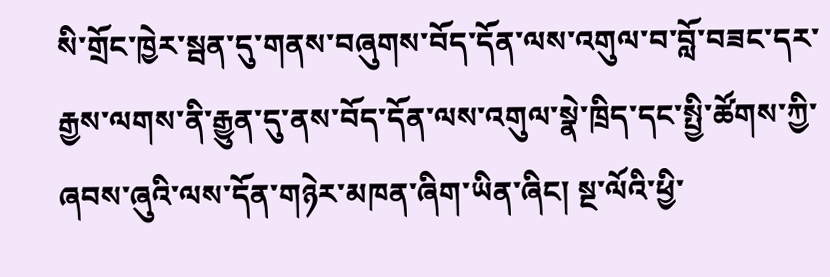སི་གྲོང་ཁྱེར་སྦན་དུ་གནས་བཞུགས་བོད་དོན་ལས་འགུལ་བ་བློ་བཟང་དར་རྒྱས་ལགས་ནི་རྒྱུན་དུ་ནས་བོད་དོན་ལས་འགུལ་སྣེ་ཁྲིད་དང་སྤྱི་ཚོགས་ཀྱི་ཞབས་ཞུའི་ལས་དོན་གཉེར་མཁན་ཞིག་ཡིན་ཞིང། སྔ་ལོའི་ཕྱི་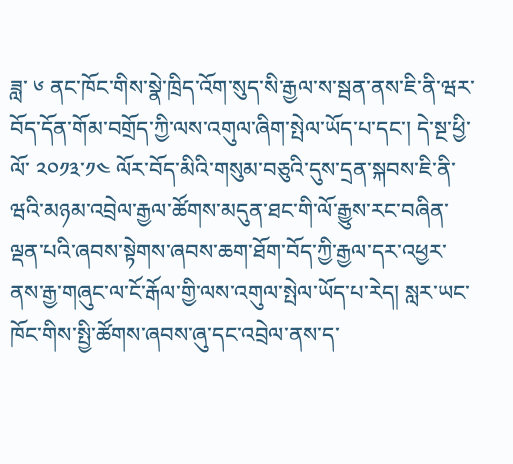ཟླ་ ༦ ནང་ཁོང་གིས་སྣེ་ཁྲིད་འོག་སུད་སི་རྒྱལ་ས་སྦན་ནས་ཇི་ནི་ཝར་བོད་དོན་གོམ་བགྲོད་ཀྱི་ལས་འགུལ་ཞིག་སྤེལ་ཡོད་པ་དང་། དེ་སྔ་ཕྱི་ལོ་ ༢༠༡༣་༡༤ ལོར་བོད་མིའི་གསུམ་བཅུའི་དུས་དྲན་སྐབས་ཇི་ནི་ཝའི་མཉམ་འབྲེལ་རྒྱལ་ཚོགས་མདུན་ཐང་གི་ལོ་རྒྱུས་རང་བཞིན་ལྡན་པའི་ཞབས་སྟེགས་ཞབས་ཆག་ཐོག་བོད་ཀྱི་རྒྱལ་དར་འཕྱར་ནས་རྒྱ་གཞུང་ལ་ངོ་རྒོལ་གྱི་ལས་འགུལ་སྤེལ་ཡོད་པ་རེད། སླར་ཡང་ཁོང་གིས་སྤྱི་ཚོགས་ཞབས་ཞུ་དང་འབྲེལ་ནས་ད་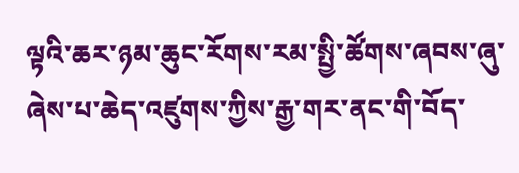ལྟའི་ཆར་ཉམ་ཆུང་རོགས་རམ་སྤྱི་ཚོགས་ཞབས་ཞུ་ཞེས་པ་ཆེད་འཛུགས་ཀྱིས་རྒྱ་གར་ནང་གི་བོད་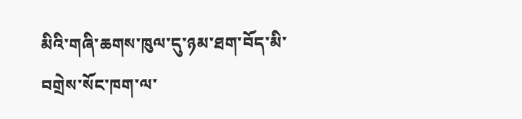མིའི་གཞི་ཆགས་ཁུལ་དུ་ཉམ་ཐག་བོད་མི་བགྲེས་སོང་ཁག་ལ་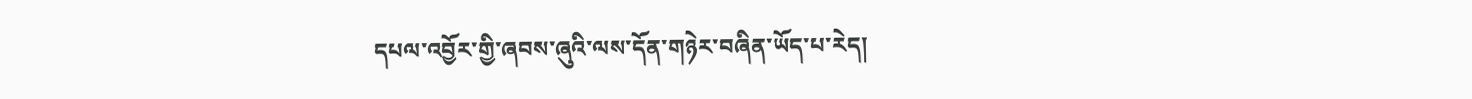དཔལ་འབྱོར་གྱི་ཞབས་ཞུའི་ལས་དོན་གཉེར་བཞིན་ཡོད་པ་རེད།